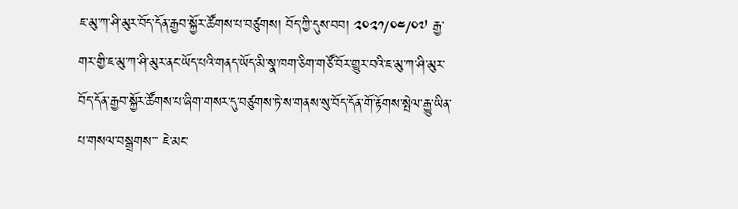ཇ་མུ་ཀ་ཤི་མུར་བོད་དོན་རྒྱབ་སྐྱོར་ཚོགས་པ་བཙུགས། བོད་ཀྱི་དུས་བབ། ༢༠༢༡/༠༤/༠༧ རྒྱ་གར་གྱི་ཇ་མུ་ཀ་ཤི་མུར་ནང་ཡོད་པའི་གནད་ཡོད་མི་སྣ་ཁག་ཅིག་གཙོ་བོར་གྱུར་བའི་ཇ་མུ་ཀ་ཤི་མུར་བོད་དོན་རྒྱབ་སྐྱོར་ཚོགས་པ་ཞིག་གསར་དུ་བཙུགས་ཏེ་ས་གནས་སུ་བོད་དོན་གོ་རྟོགས་སྤེལ་རྒྱུ་ཡིན་པ་གསལ་བསྒྲགས་་་ ཇེ་མང་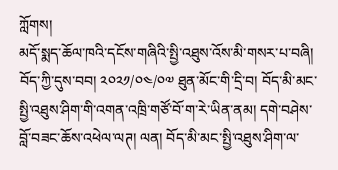ཀློགས།
མདོ་སྨད་ཆོལ་ཁའི་དངོས་གཞིའི་སྤྱི་འཐུས་འོས་མི་གསར་པ་བཞི། བོད་ཀྱི་དུས་བབ། ༢༠༢༡/༠༤/༠༧ ཐུན་མོང་གི་དྲི་བ། བོད་མི་མང་སྤྱི་འཐུས་ཤིག་གི་འགན་འཁྲི་གཙོ་བོ་ག་རེ་ཡིན་ནམ། དགེ་བཤེས་བློ་བཟང་ཆོས་འཕེལ་ལཊ། ལན། བོད་མི་མང་སྤྱི་འཐུས་ཤིག་ལ་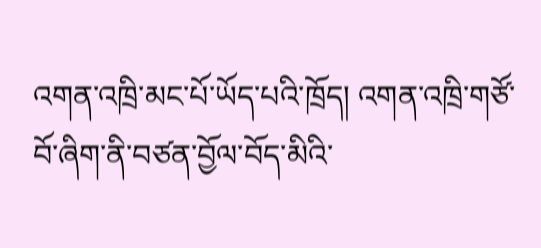འགན་འཁྲི་མང་པོ་ཡོད་པའི་ཁྲོད། འགན་འཁྲི་གཙོ་བོ་ཞིག་ནི་བཙན་བྱོལ་བོད་མིའི་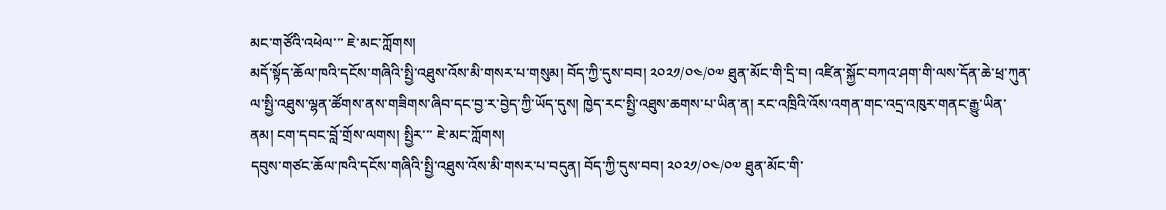མང་གཙོའི་འཕེལ་་་ ཇེ་མང་ཀློགས།
མདོ་སྟོད་ཆོལ་ཁའི་དངོས་གཞིའི་སྤྱི་འཐུས་འོས་མི་གསར་པ་གསུམ། བོད་ཀྱི་དུས་བབ། ༢༠༢༡/༠༤/༠༧ ཐུན་མོང་གི་དྲི་བ། འཛིན་སྐྱོང་བཀའ་ཤག་གི་ལས་དོན་ཆེ་ཕྲ་ཀུན་ལ་སྤྱི་འཐུས་ལྷན་ཚོགས་ནས་གཟིགས་ཞིབ་དང་བྱ་ར་བྱེད་ཀྱི་ཡོད་དུས། ཁྱེད་རང་སྤྱི་འཐུས་ཆགས་པ་ཡིན་ན། རང་འཁྲིའི་འོས་འགན་གང་འདྲ་འཁུར་གནང་རྒྱུ་ཡིན་ནམ། ངག་དབང་བློ་གྲོས་ལགས། སྤྱིར་་་ ཇེ་མང་ཀློགས།
དབུས་གཙང་ཆོལ་ཁའི་དངོས་གཞིའི་སྤྱི་འཐུས་འོས་མི་གསར་པ་བདུན། བོད་ཀྱི་དུས་བབ། ༢༠༢༡/༠༤/༠༧ ཐུན་མོང་གི་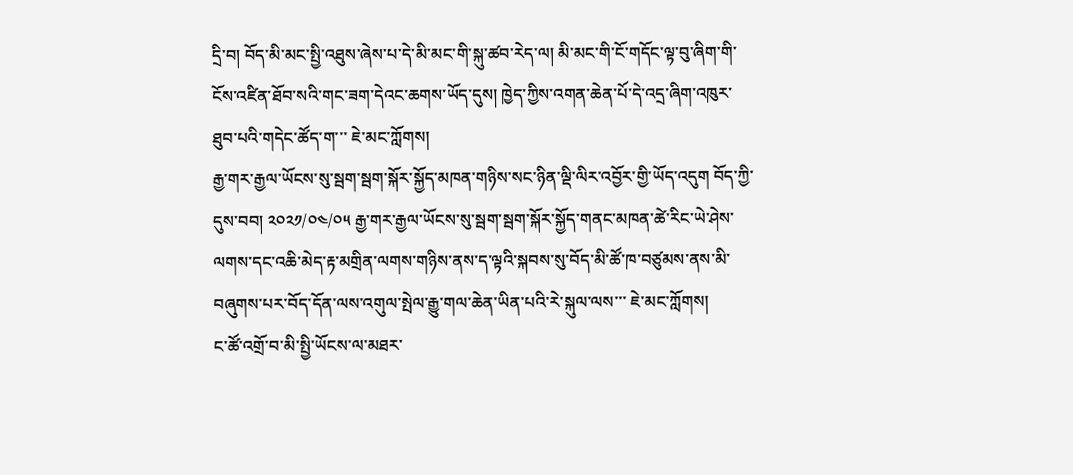དྲི་བ། བོད་མི་མང་སྤྱི་འཐུས་ཞེས་པ་དེ་མི་མང་གི་སྐུ་ཚབ་རེད་ལ། མི་མང་གི་ངོ་གདོང་ལྟ་བུ་ཞིག་གི་ངོས་འཛིན་ཐོབ་སའི་གང་ཟག་དེའང་ཆགས་ཡོད་དུས། ཁྱེད་ཀྱིས་འགན་ཆེན་པོ་དེ་འདྲ་ཞིག་འཁུར་ཐུབ་པའི་གདེང་ཚོད་ག་་་ ཇེ་མང་ཀློགས།
རྒྱ་གར་རྒྱལ་ཡོངས་སུ་སྦག་སྦག་སྐོར་སྐྱོད་མཁན་གཉིས་སང་ཉིན་ལྡི་ལིར་འབྱོར་གྱི་ཡོད་འདུག བོད་ཀྱི་དུས་བབ། ༢༠༢༡/༠༤/༠༥ རྒྱ་གར་རྒྱལ་ཡོངས་སུ་སྦག་སྦག་སྐོར་སྐྱོད་གནང་མཁན་ཚེ་རིང་ཡེ་ཤེས་ལགས་དང་འཆི་མེད་རྟ་མགྲིན་ལགས་གཉིས་ནས་ད་ལྟའི་སྐབས་སུ་བོད་མི་ཚོ་ཁ་བཙུམས་ནས་མི་བཞུགས་པར་བོད་དོན་ལས་འགུལ་སྤེལ་རྒྱུ་གལ་ཆེན་ཡིན་པའི་རེ་སྐུལ་ལས་་་ ཇེ་མང་ཀློགས།
ང་ཚོ་འགྲོ་བ་མི་སྤྱི་ཡོངས་ལ་མཐར་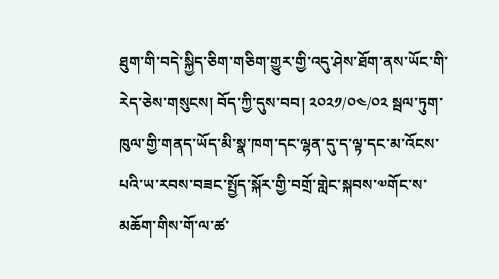ཐུག་གི་བདེ་སྐྱིད་ཅིག་གཅིག་གྱུར་གྱི་འདུ་ཤེས་ཐོག་ནས་ཡོང་གི་རེད་ཅེས་གསུངས། བོད་ཀྱི་དུས་བབ། ༢༠༢༡/༠༤/༠༢ སྦལ་ཏུག་ཁུལ་གྱི་གནད་ཡོད་མི་སྣ་ཁག་དང་ལྷན་དུ་ད་ལྟ་དང་མ་འོངས་པའི་ཡ་རབས་བཟང་སྤྱོད་སྐོར་གྱི་བགྲོ་གླེང་སྐབས་༧གོང་ས་མཆོག་གིས་གོ་ལ་ཚ་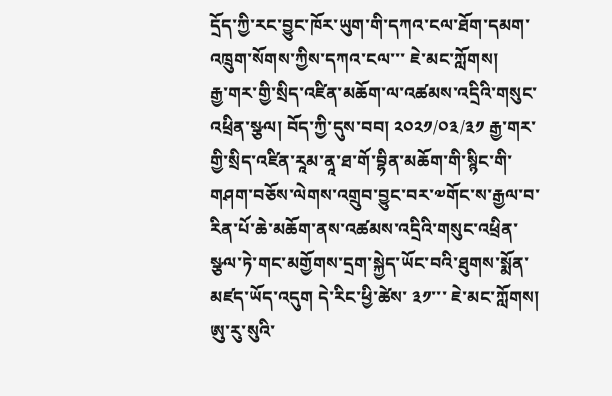དྲོད་ཀྱི་རང་བྱུང་ཁོར་ཡུག་གི་དཀའ་ངལ་ཐོག་དམག་འཁྲུག་སོགས་ཀྱིས་དཀའ་ངལ་་་ ཇེ་མང་ཀློགས།
རྒྱ་གར་གྱི་སྲིད་འཛིན་མཆོག་ལ་འཚམས་འདྲིའི་གསུང་འཕྲིན་སྩལ། བོད་ཀྱི་དུས་བབ། ༢༠༢༡/༠༣/༣༡ རྒྱ་གར་གྱི་སྲིད་འཛིན་རཱམ་ནཱ་ཐ་གོ་བྷིན་མཆོག་གི་སྙིང་གི་གཤག་བཅོས་ལེགས་འགྲུབ་བྱུང་བར་༧གོང་ས་རྒྱལ་བ་རིན་པོ་ཆེ་མཆོག་ནས་འཚམས་འདྲིའི་གསུང་འཕྲིན་སྩལ་ཏེ་གང་མགྱོགས་དྲག་སྐྱེད་ཡོང་བའི་ཐུགས་སྨོན་མཛད་ཡོད་འདུག དེ་རིང་ཕྱི་ཚེས་ ༣༡་་་ ཇེ་མང་ཀློགས།
ཨུ་རུ་སུའི་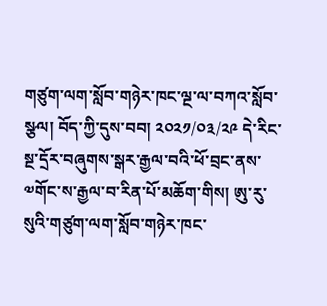གཙུག་ལག་སློབ་གཉེར་ཁང་ལྔ་ལ་བཀའ་སློབ་སྩལ། བོད་ཀྱི་དུས་བབ། ༢༠༢༡/༠༣/༢༩ དེ་རིང་སྔ་དྲོར་བཞུགས་སྒར་རྒྱལ་བའི་ཕོ་བྲང་ནས་༧གོང་ས་རྒྱལ་བ་རིན་པོ་མཆོག་གིས། ཨུ་རུ་སུའི་གཙུག་ལག་སློབ་གཉེར་ཁང་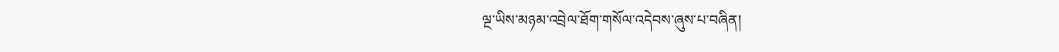ལྔ་ཡིས་མཉམ་འབྲེལ་ཐོག་གསོལ་འདེབས་ཞུས་པ་བཞིན།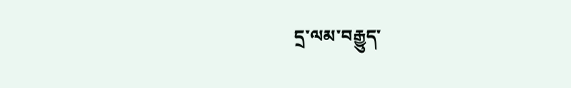དྲ་ལམ་བརྒྱུད་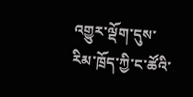འགྱུར་ལྡོག་དུས་རིམ་ཁྲོད་ཀྱི་ང་ཚོའི་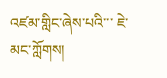འཛམ་གླིང་ཞེས་པའི་་་ ཇེ་མང་ཀློགས།